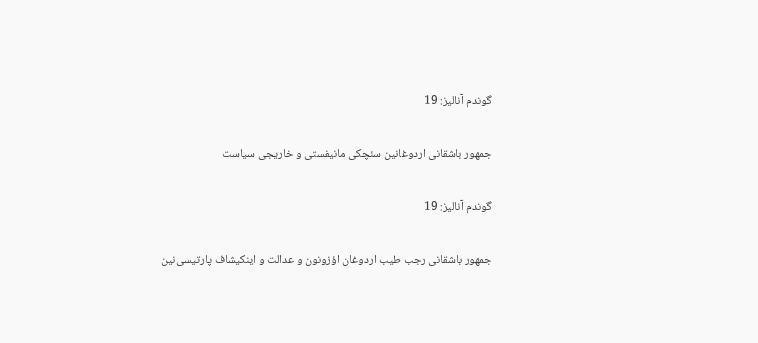گوندم آنالیز: 19

جمهور باشقانی اردوغانین سئچکی مانیفستی و خاریجی سیاست

گوندم آنالیز: 19

جمهور باشقانی رجب طیب اردوغان اؤزونون و عدالت و اینکیشاف پارتیسی‌نین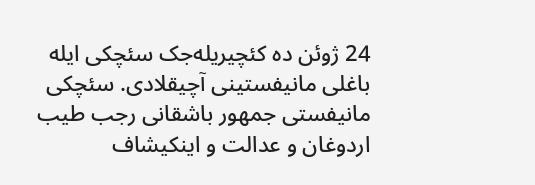24 ژوئن ده کئچیریله‌جک سئچکی ایله باغلی مانیفستینی آچیقلادی. سئچکی مانیفستی جمهور باشقانی رجب طیب اردوغان و عدالت و اینکیشاف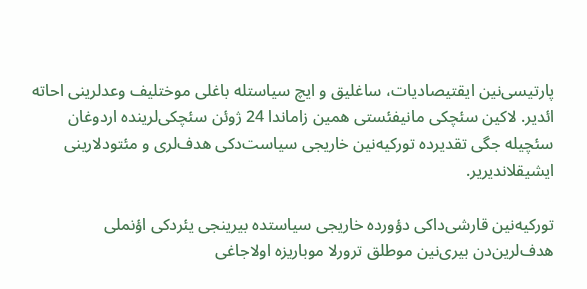پارتیسی‌نین ایقتیصادیات، ساغلیق و ایچ سیاستله باغلی موختلیف وعدلرینی احاته ائدیر. لاکین سئچکی مانیفئستی همین زاماندا 24 ژوئن سئچکی‌لرینده اردوغان سئچیله جگی تقدیرده تورکیه‌نین خاریجی سیاست‌دکی هدف‌لری و مئتودلارینی ایشیقلاندیریر.

تورکیه‌نین قارشی‌داکی دؤورده خاریجی سیاستده بیرینجی یئردکی اؤنملی هدف‌لرین‌دن بیری‌نین موطلق ترورلا موباریزه اولاجاغی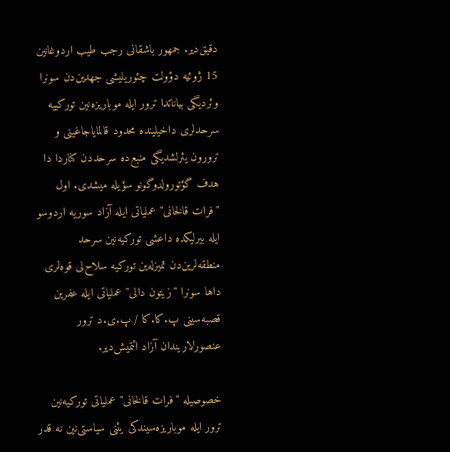دقیق‌دیر. جمهور باشقانی رجب طیب اردوغانین 15 ژوئیه دؤولت چئوریلیشی جهدین‌دن سونرا وئردیگی بیاناتدا ترور ایله موباریزه‌نین تورکییه سرحدلری داخیلینده محدود قالمایاجاغینی و ترورون یئرلشدیگی منبع‌ده سرحددن کناردا دا هدف گؤتورولدوگونو سؤیله میشدی. اول "فرات قالخانی" عملیاتی ایله آزاد سوریه اردوسو ایله بیرلیکده داعشی تورکیه‌نین سرحد منطقه‌لرین‌دن تمیزله‌ین تورکیه سلاح‌لی قوه‌لری داها سونرا "زیتون دالی" عملیاتی ایله عفرین قصبه‌سینی پ.کا.کا / پ.ی.د ترور عنصورلاریندان آزاد ائتمیش‌دیر.

خصوصیله "فرات قالخانی" عملیاتی تورکیه‌نین ترور ایله موباریزه‌سیندکی یئنی سیاستی‌نین نه قدر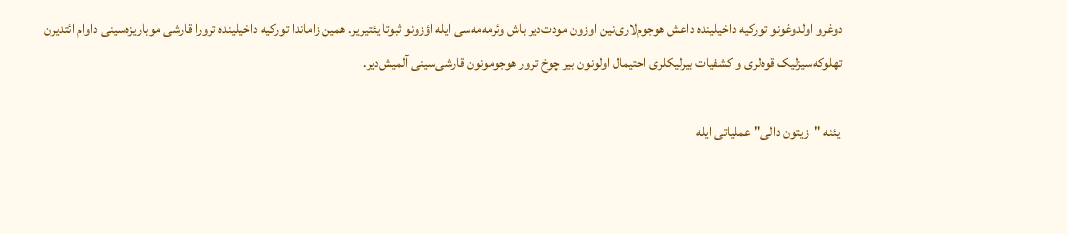دوغرو اولدوغونو تورکیه داخیلینده داعش هوجوم‌لاری‌نین اوزون مودت‌دیر باش وئرمه‌مه‌سی ایله اؤزونو ثبوتا یئتیریر. همین زاماندا تورکیه داخیلینده ترورا قارشی موباریزه‌سینی داوام ائتدیرن تهلوکه‌سیزلیک قوه‌لری و کشفیات بیرلیکلری احتیمال اولونون بیر چوخ ترور هوجومونون قارشی‌سینی آلمیش‌دیر.

 یئنه "زیتون دالی" عملیاتی ایله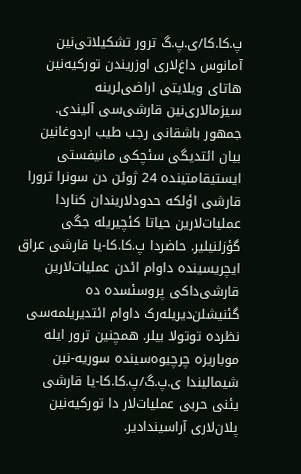پ.کا.کا/ی.پ.گ ترور تشکیلاتی‌نین آمانوس داغ‌لاری اوزریندن تورکیه‌نین هاتای ویلایتی اراضی‌لرینه سیزما‌لاری‌نین قارشی‌سی آلیندی. جمهور باشقانی رجب طیب اردوغانین بیان ائتدیگی سئچکی مانیفستی ایستیقامتینده 24 ژوئن دن سونرا ترورا قارشی اؤلکه حدودلاریندان‌ کناردا عملیات‌لارین حیاتا کئچیریله جگی گؤزلنیلیر. حاضردا پ.کا.کا-یا قارشی عراق ایچریسینده داوام ائدن عملیات‌لارین قارشی‌داکی پروسئسده ده گئنیشلن‌دیریله‌رک داوام ائتدیریلمه‌سی نظرده توتولا بیلر. همچنین ترور ایله موباریزه چرچیوه‌سینده سوریه-نین شیمالیندا ی.پ.گ/پ.کا.کا-یا قارشی یئنی حربی عملیات‌لار دا تورکیه‌نین پلان‌لاری آراسیندا‌دیر.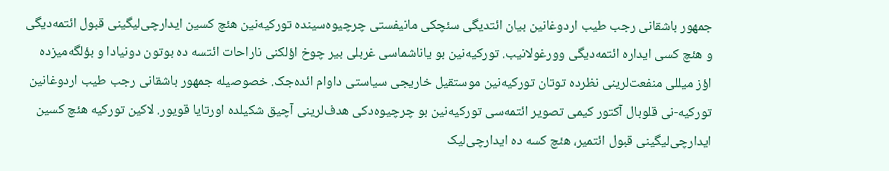جمهور باشقانی رجب طیب اردوغانین بیان ائتدیگی سئچکی مانیفستی چرچیوه‌سینده تورکیه‌نین هئچ کسین ایدارچی‌لیگینی قبول ائتمه‌دیگی و هئچ کسی ایداره ائتمه‌دیگی وورغولانیب. تورکیه‌نین بو یاناشماسی غربلی بیر چوخ اؤلکنی ناراحات ائتسه ده بوتون دونیادا و بؤلگه‌میزده اؤز میللی منفعت‌لرینی نظرده توتان تورکیه‌نین موستقیل خاریجی سیاستی داوام ائده‌جک. خصوصیله جمهور باشقانی رجب طیب اردوغانین تورکیه-نی قلوبال آکتور کیمی تصویر ائتمه‌سی تورکیه‌نین بو چرچیوه‌دکی هدف‌لرینی آچیق شکیلده اورتایا قویور. لاکین تورکیه هئچ کسین ایدارچی‌لیگینی قبول ائتمیر، هئچ کسه ده ایدارچی‌لیک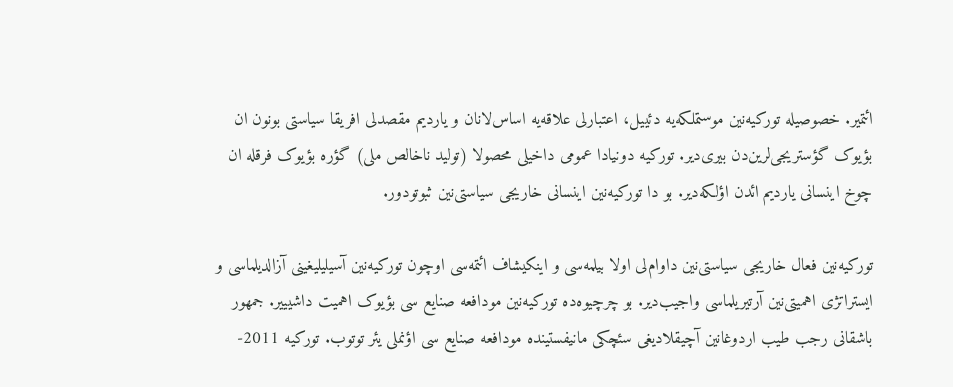ائتمیر. خصوصیله تورکیه‌نین موستملکه‌یه دئییل، اعتبارلی علاقه‌یه اساس‌لانان و یاردیم مقصدلی افریقا سیاستی بونون ان بؤیوک گؤستریجی‌لرین‌دن بیری‌دیر. تورکیه دونیادا عمومی داخیلی محصولا (تولید ناخالص ملی) گؤره بؤیوک فرقله ان چوخ اینسانی یاردیم ائدن اؤلکه‌دیر. بو دا تورکیه‌نین اینسانی خاریجی سیاستی‌نین ثبوتودور.

تورکیه‌نین فعال خاریجی سیاستی‌نین داوام‌لی اولا بیلمه‌سی و اینکیشاف ائتمه‌سی اوچون تورکیه‌نین آسیلیلیغینی آزالدیلماسی و ایستراتژی اهمیتی‌نین آرتیریلماسی واجیب‌دیر. بو چرچیوه‌ده تورکیه‌نین مودافعه صنایع سی بؤیوک اهمیت داشیییر. جمهور باشقانی رجب طیب اردوغانین آچیقلادیغی سئچکی مانیفستینده مودافعه صنایع سی اؤنملی یئر توتوب. تورکیه 2011-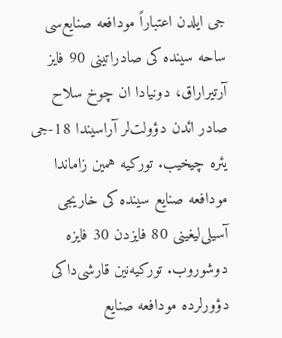جی ایلدن اعتباراً مودافعه صنایع‌سی ساحه سینده کی صادراتینی 90 فایز آرتیرا‌راق، دونیادا ان چوخ سلاح صادر ائدن دؤولت‌لر آراسیندا 18-جی یئره چیخیب. تورکیه همین زاماندا مودافعه صنایع سینده کی خاریجی آسیلی‌لیغینی 80 فایزدن 30 فایزه دوشوروب. تورکیه‌نین قارشی‌داکی دؤورلرده مودافعه صنایع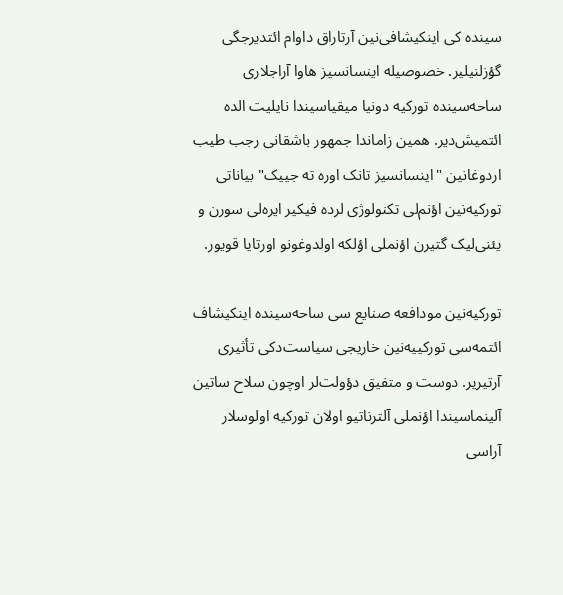سینده کی اینکیشافی‌نین آرتا‌راق داوام ائتدیرجگی گؤزلنیلیر. خصوصیله اینسانسیز هاوا آراجلاری ساحه‌سینده تورکیه دونیا میقیاسیندا نایلیت الده ائتمیش‌دیر. همین زاماندا جمهور باشقانی رجب طیب اردوغانین "اینسانسیز تانک اوره ته جییک" بیاناتی تورکیه‌نین اؤنم‌لی تکنولوژی لرده فیکیر ایره‌لی سورن و یئنی‌لیک گتیرن اؤنملی اؤلکه اولدوغونو اورتایا قویور.

تورکیه‌نین مودافعه صنایع سی ساحه‌سینده اینکیشاف ائتمه‌سی تورکییه‌نین خاریجی سیاست‌دکی تأثیری آرتیریر. دوست و متفیق دؤولت‌لر اوچون سلاح ساتین آلینماسیندا اؤنملی آلترناتیو اولان تورکیه اولوسلار آراسی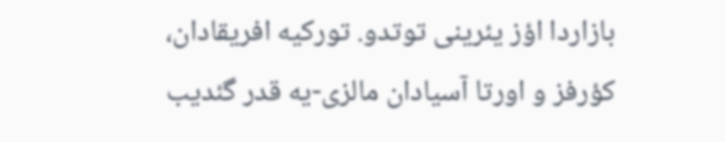بازاردا اؤز یئرینی توتدو. تورکیه افریقادان، کؤرفز و اورتا آسیا‌دان مالزی-یه قدر گئدیب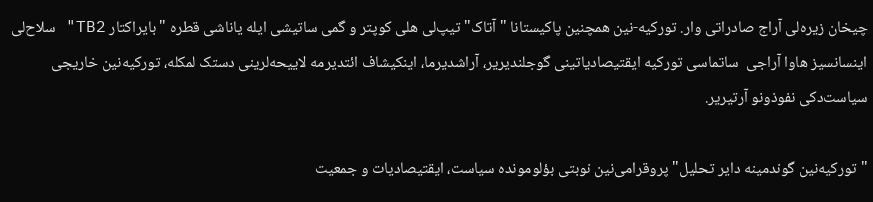چیخان زیره‌لی آراج صادراتی وار. تورکیه‌-نین همچنین پاکیستانا "آتاک" تیپ‌لی هلی کوپتر و گمی ساتیشی ایله یاناشی قطره "بایراکتار TB2" سلاح‌لی اینسانسیز هاوا آراجی  ساتماسی تورکیه ایقتیصادیاتینی گوجلندیریر، آراشدیرما، اینکیشاف ائتدیرمه لاییحه‌لرینی دستک لمکله، تورکیه‌نین خاریجی سیاست‌دکی نفوذونو آرتیریر.

"تورکیه‌نین گوندمینه دایر تحلیل" پروقرامی‌نین نوبتی بؤلومونده سیاست، ایقتیصادیات و جمعیت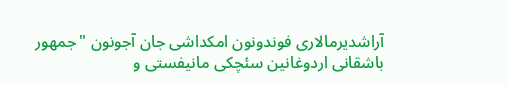آراشدیرما‌لاری فوندونون امکداشی جان آجونون "جمهور باشقانی اردوغانین سئچکی مانیفستی و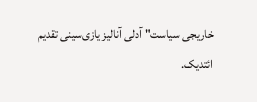خاریجی سیاست" آدلی آنالیز یازی‌سینی تقدیم ائتدیک.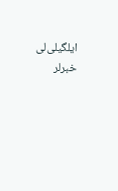ایلگیلی‌لی خبرلر